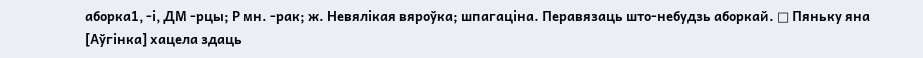аборка1, -і, ДМ -рцы; Р мн. -рак; ж. Невялікая вяроўка; шпагаціна. Перавязаць што-небудзь аборкай. □ Пяньку яна [Аўгінка] хацела здаць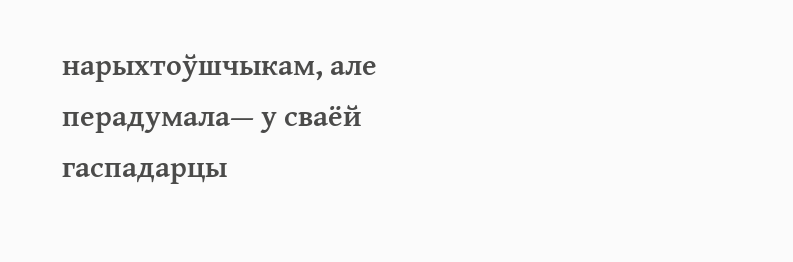нарыхтоўшчыкам, але перадумала— у сваёй гаспадарцы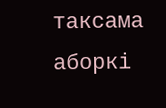таксама аборкі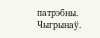патрэбны. Чыгрынаў.